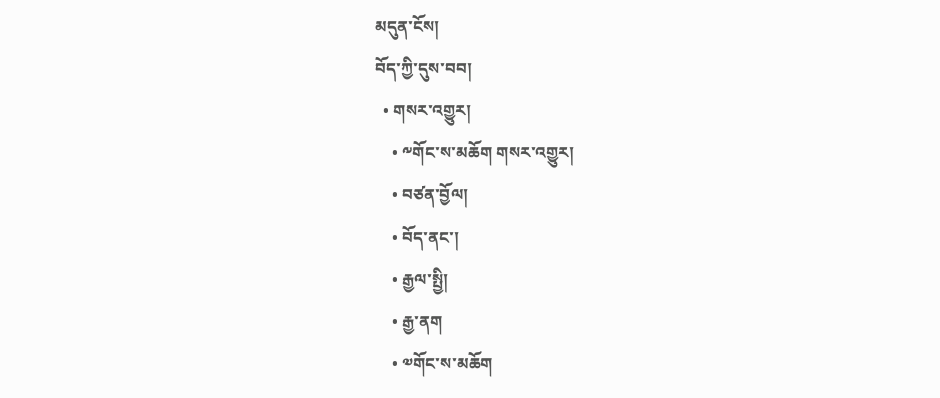མདུན་ངོས།
བོད་ཀྱི་དུས་བབ།
  • གསར་འགྱུར།
    • ༸གོང་ས་མཆོག གསར་འགྱུར།
    • བཙན་བྱོལ།
    • བོད་ནང་།
    • རྒྱལ་སྤྱི།
    • རྒྱ་ནག
    • ༧གོང་ས་མཆོག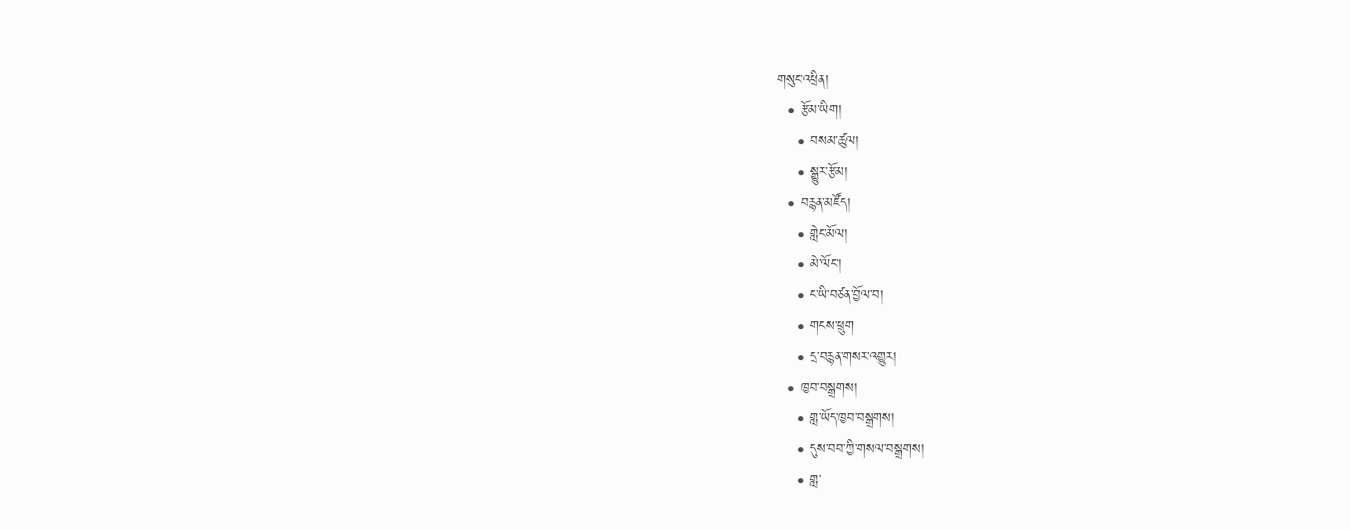གསུང་འཕྲིན།
  • རྩོམ་ཡིག།
    • བསམ་ཚུལ།
    • སྒྱུར་རྩོམ།
  • བརྙན་མཛོད།
    • གླེང་མོལ།
    • མེ་ལོང་།
    • ང་ཡི་བཙན་བྱོལ་བ།
    • གངས་ཕྲུག
    • དྲ་བརྙན་གསར་འགྱུར།
  • ཁྱབ་བསྒྲགས།
    • གླ་ཡོད་ཁྱབ་བསྒྲགས།
    • དུས་བབ་ཀྱི་གསལ་བསྒྲགས།
    • གླ་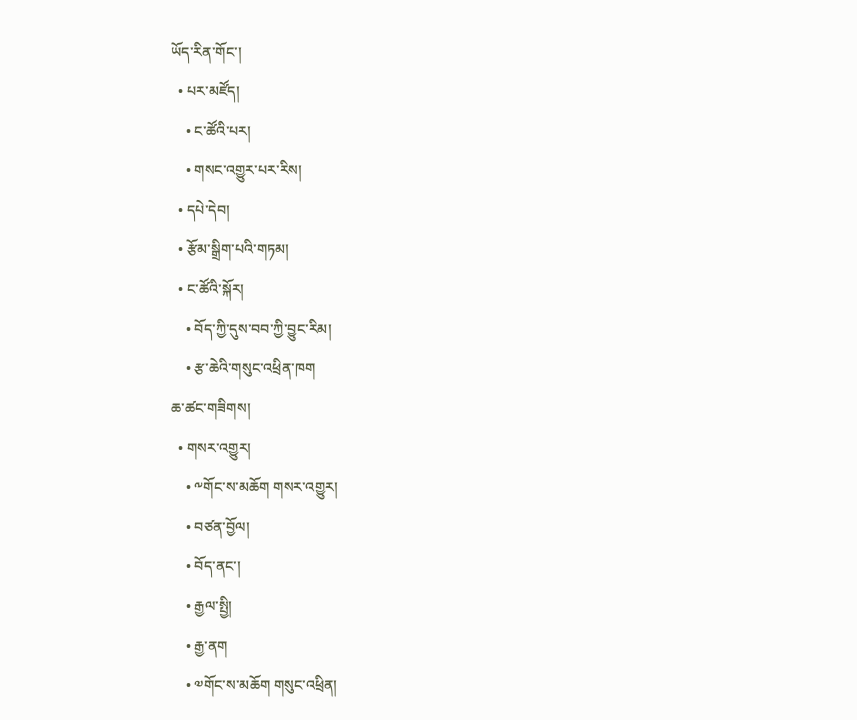ཡོད་རིན་གོང་།
  • པར་མཛོད།
    • ང་ཚོའི་པར།
    • གསང་འགྱུར་པར་རིས།
  • དཔེ་དེབ།
  • རྩོམ་སྒྲིག་པའི་གཏམ།
  • ང་ཚོའི་སྐོར།
    • བོད་ཀྱི་དུས་བབ་ཀྱི་བྱུང་རིམ།
    • རྩ་ཆེའི་གསུང་འཕྲིན་ཁག
ཆ་ཚང་གཟིགས།
  • གསར་འགྱུར།
    • ༸གོང་ས་མཆོག གསར་འགྱུར།
    • བཙན་བྱོལ།
    • བོད་ནང་།
    • རྒྱལ་སྤྱི།
    • རྒྱ་ནག
    • ༧གོང་ས་མཆོག གསུང་འཕྲིན།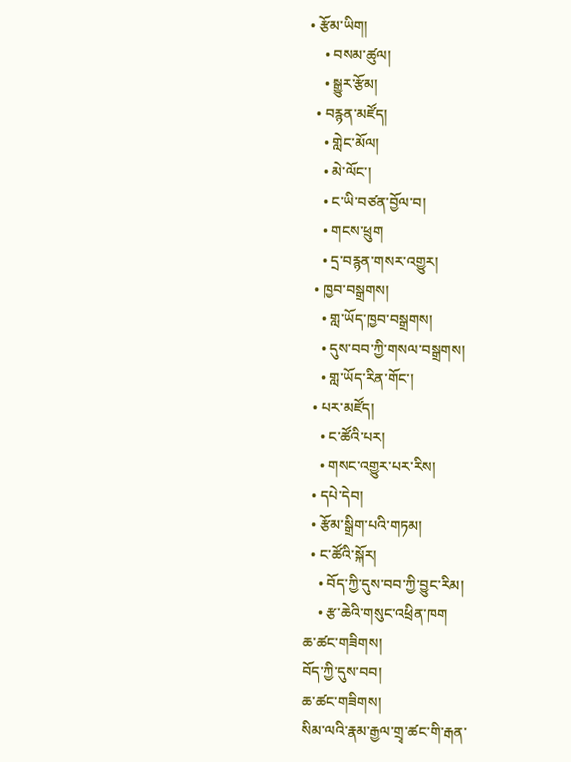• རྩོམ་ཡིག།
    • བསམ་ཚུལ།
    • སྒྱུར་རྩོམ།
  • བརྙན་མཛོད།
    • གླེང་མོལ།
    • མེ་ལོང་།
    • ང་ཡི་བཙན་བྱོལ་བ།
    • གངས་ཕྲུག
    • དྲ་བརྙན་གསར་འགྱུར།
  • ཁྱབ་བསྒྲགས།
    • གླ་ཡོད་ཁྱབ་བསྒྲགས།
    • དུས་བབ་ཀྱི་གསལ་བསྒྲགས།
    • གླ་ཡོད་རིན་གོང་།
  • པར་མཛོད།
    • ང་ཚོའི་པར།
    • གསང་འགྱུར་པར་རིས།
  • དཔེ་དེབ།
  • རྩོམ་སྒྲིག་པའི་གཏམ།
  • ང་ཚོའི་སྐོར།
    • བོད་ཀྱི་དུས་བབ་ཀྱི་བྱུང་རིམ།
    • རྩ་ཆེའི་གསུང་འཕྲིན་ཁག
ཆ་ཚང་གཟིགས།
བོད་ཀྱི་དུས་བབ།
ཆ་ཚང་གཟིགས།
སིམ་ལའི་རྣམ་རྒྱལ་གྲྭ་ཚང་གི་རྒན་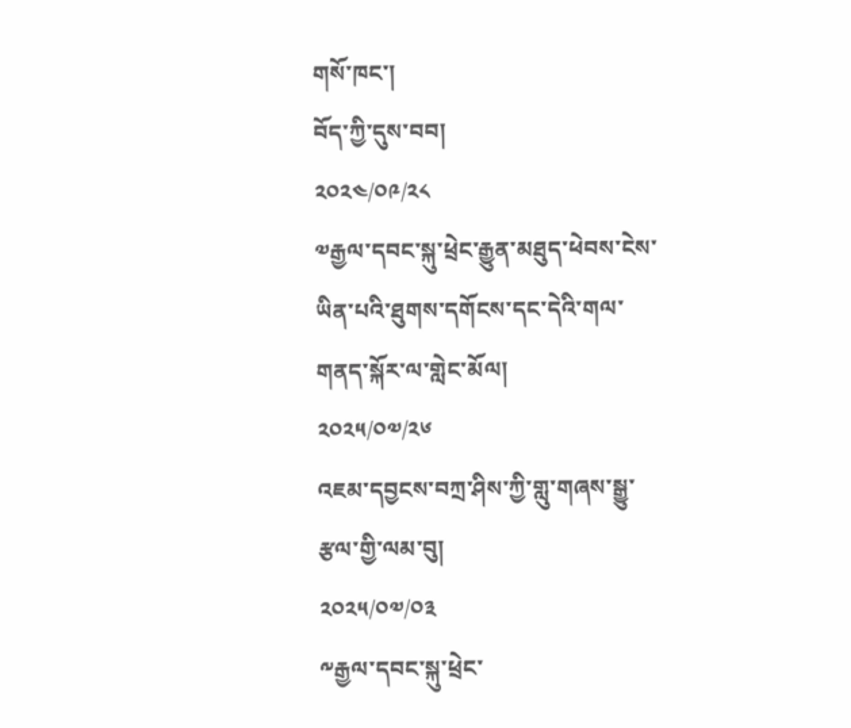གསོ་ཁང་།
བོད་ཀྱི་དུས་བབ།
༢༠༢༤/༠༩/༢༨
༧རྒྱལ་དབང་སྐུ་ཕྲེང་རྒྱུན་མཐུད་ཕེབས་ངེས་ཡིན་པའི་ཐུགས་དགོངས་དང་དེའི་གལ་གནད་སྐོར་ལ་གླེང་མོལ།
༢༠༢༥/༠༧/༢༦
འཇམ་དབྱངས་བཀྲ་ཤིས་ཀྱི་གླུ་གཞས་སྒྱུ་རྩལ་གྱི་ལམ་བུ།
༢༠༢༥/༠༧/༠༣
༸རྒྱལ་དབང་སྐུ་ཕྲེང་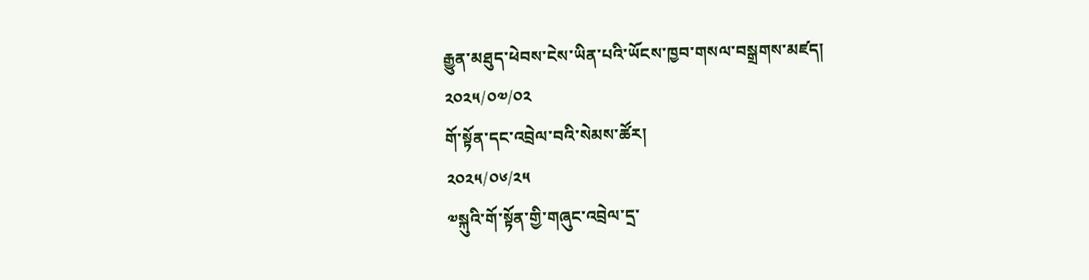རྒྱུན་མཐུད་ཕེབས་ངེས་ཡིན་པའི་ཡོངས་ཁྱབ་གསལ་བསྒྲགས་མཛད།
༢༠༢༥/༠༧/༠༢
གོ་སྟོན་དང་འབྲེལ་བའི་སེམས་ཚོར།
༢༠༢༥/༠༦/༢༥
༧སྐུའི་གོ་སྟོན་གྱི་གཞུང་འབྲེལ་དྲ་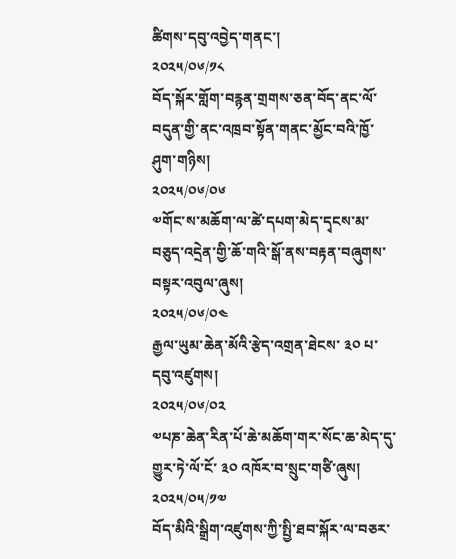ཚིགས་དབུ་འབྱེད་གནང་།
༢༠༢༥/༠༦/༡༨
བོད་སྐོར་གློག་བརྙན་གྲགས་ཅན་བོད་ནང་ལོ་བདུན་གྱི་ནང་འཁྲབ་སྟོན་གནང་མྱོང་བའི་ཁྱོ་ཤུག་གཉིས།
༢༠༢༥/༠༦/༠༦
༧གོང་ས་མཆོག་ལ་ཚེ་དཔག་མེད་དྭངས་མ་བཅུད་འདྲེན་གྱི་ཆོ་གའི་སྒོ་ནས་བརྟན་བཞུགས་བསྟར་འབུལ་ཞུས།
༢༠༢༥/༠༦/༠༤
རྒྱལ་ཡུམ་ཆེན་མོའི་རྩེད་འགྲན་ཐེངས་ ༣༠ པ་དབུ་འཛུགས།
༢༠༢༥/༠༦/༠༢
༧པཎ་ཆེན་རིན་པོ་ཆེ་མཆོག་གར་སོང་ཆ་མེད་དུ་གྱུར་ཏེ་ལོ་ངོ་ ༣༠ འཁོར་བ་སྲུང་གཙི་ཞུས།
༢༠༢༥/༠༥/༡༧
བོད་མིའི་སྒྲིག་འཛུགས་ཀྱི་སྤྱི་ཐབ་སྐོར་ལ་བཅར་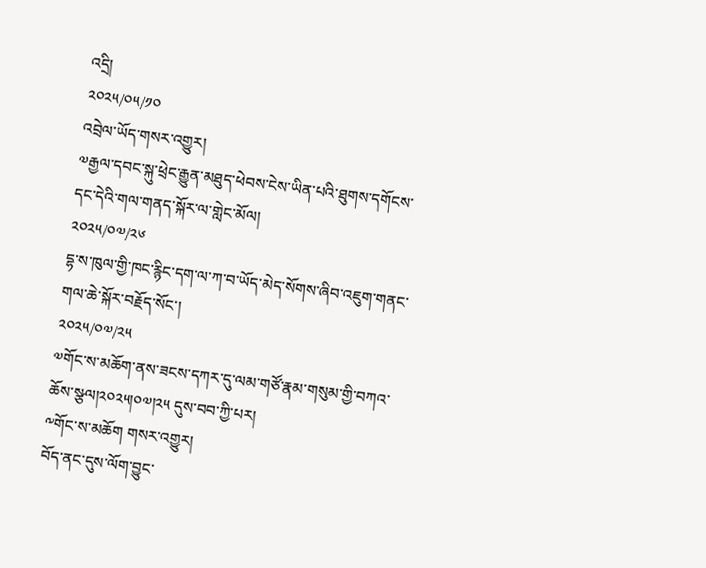འདྲི།
༢༠༢༥/༠༥/༡༠
འབྲེལ་ཡོད་གསར་འགྱུར།
༧རྒྱལ་དབང་སྐུ་ཕྲེང་རྒྱུན་མཐུད་ཕེབས་ངེས་ཡིན་པའི་ཐུགས་དགོངས་དང་དེའི་གལ་གནད་སྐོར་ལ་གླེང་མོལ།
༢༠༢༥/༠༧/༢༦
དྷ་ས་ཁུལ་གྱི་ཁང་རྙིང་དག་ལ་ཀ་བ་ཡོད་མེད་སོགས་ཞིབ་འཇུག་གནང་གལ་ཆེ་སྐོར་བརྗོད་སོང་།
༢༠༢༥/༠༧/༢༥
༧གོང་ས་མཆོག་ནས་ཟངས་དཀར་དུ་ལམ་གཙོ་རྣམ་གསུམ་གྱི་བཀའ་ཆོས་སྩལ།༢༠༢༥།༠༧།༢༥ དུས་བབ་ཀྱི་པར།
༸གོང་ས་མཆོག གསར་འགྱུར།
བོད་ནང་དུས་ལོག་བྱུང་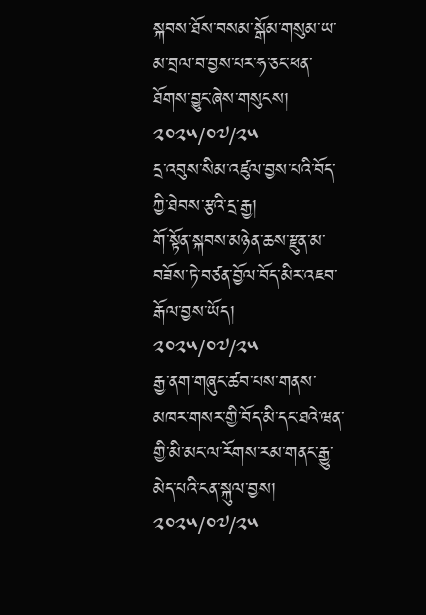སྐབས་ཐོས་བསམ་སྒོམ་གསུམ་ཡ་མ་བྲལ་བ་བྱས་པར་ཧ་ཅང་ཕན་ཐོགས་བྱུང་ཞེས་གསུངས།
༢༠༢༥/༠༧/༢༥
དྲ་འབུས་སིམ་འཛུལ་བྱས་པའི་བོད་ཀྱི་ཐེབས་རྩའི་དྲ་རྒྱ།
གོ་སྟོན་སྐབས་མཉེན་ཆས་རྫུན་མ་བཟོས་ཏེ་བཙན་བྱོལ་བོད་མིར་འཇབ་རྒོལ་བྱས་ཡོད།
༢༠༢༥/༠༧/༢༥
རྒྱ་ནག་གཞུང་ཚབ་པས་གནས་མཁར་གསར་གྱི་བོད་མི་དང་ཐའེ་ཝན་གྱི་མི་མང་ལ་རོགས་རམ་གནང་རྒྱུ་མེད་པའི་ངན་སྐུལ་བྱས།
༢༠༢༥/༠༧/༢༥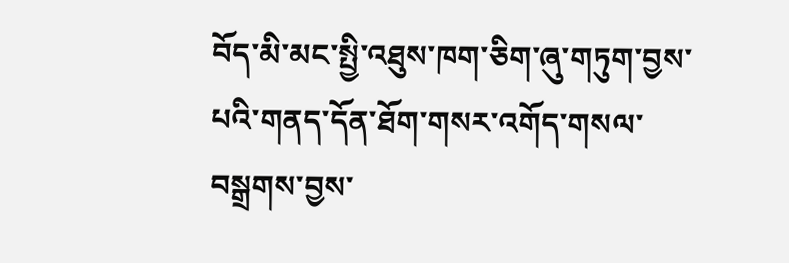བོད་མི་མང་སྤྱི་འཐུས་ཁག་ཅིག་ཞུ་གཏུག་བྱས་པའི་གནད་དོན་ཐོག་གསར་འགོད་གསལ་བསྒྲགས་བྱས་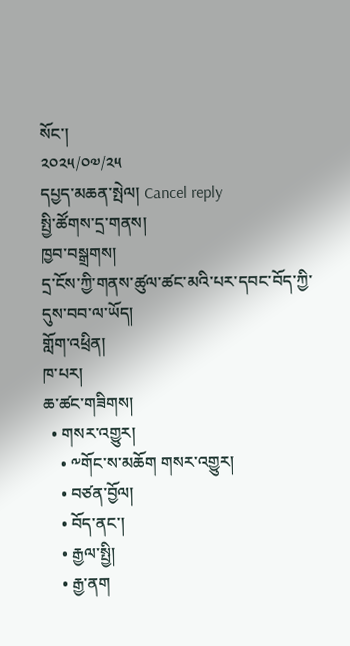སོང་།
༢༠༢༥/༠༧/༢༥
དཔྱད་མཆན་སྤེལ། Cancel reply
སྤྱི་ཚོགས་དྲ་གནས།
ཁྱབ་བསྒྲགས།
དྲ་ངོས་ཀྱི་གནས་ཚུལ་ཚང་མའི་པར་དབང་བོད་ཀྱི་དུས་བབ་ལ་ཡོད།
གློག་འཕྲིན།
ཁ་པར།
ཆ་ཚང་གཟིགས།
  • གསར་འགྱུར།
    • ༸གོང་ས་མཆོག གསར་འགྱུར།
    • བཙན་བྱོལ།
    • བོད་ནང་།
    • རྒྱལ་སྤྱི།
    • རྒྱ་ནག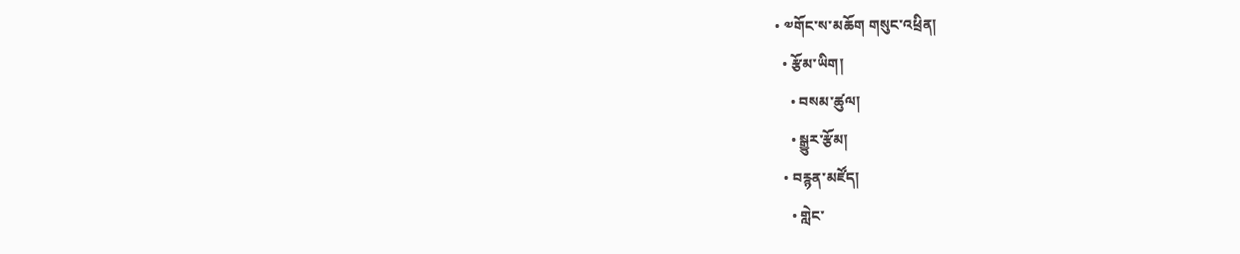• ༧གོང་ས་མཆོག གསུང་འཕྲིན།
  • རྩོམ་ཡིག།
    • བསམ་ཚུལ།
    • སྒྱུར་རྩོམ།
  • བརྙན་མཛོད།
    • གླེང་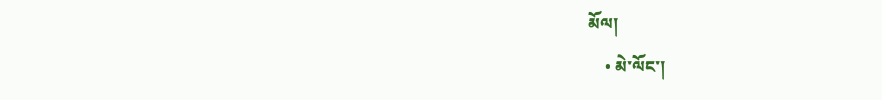མོལ།
    • མེ་ལོང་།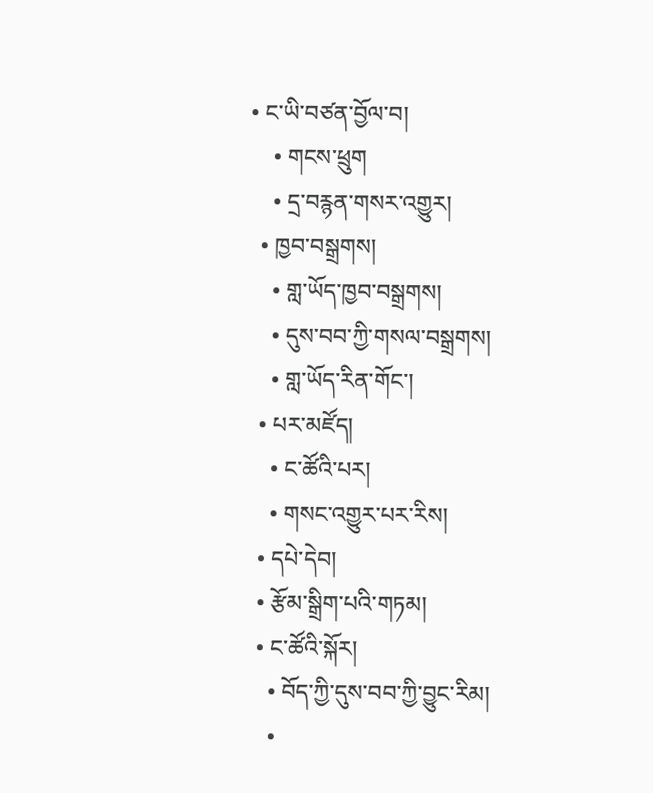• ང་ཡི་བཙན་བྱོལ་བ།
    • གངས་ཕྲུག
    • དྲ་བརྙན་གསར་འགྱུར།
  • ཁྱབ་བསྒྲགས།
    • གླ་ཡོད་ཁྱབ་བསྒྲགས།
    • དུས་བབ་ཀྱི་གསལ་བསྒྲགས།
    • གླ་ཡོད་རིན་གོང་།
  • པར་མཛོད།
    • ང་ཚོའི་པར།
    • གསང་འགྱུར་པར་རིས།
  • དཔེ་དེབ།
  • རྩོམ་སྒྲིག་པའི་གཏམ།
  • ང་ཚོའི་སྐོར།
    • བོད་ཀྱི་དུས་བབ་ཀྱི་བྱུང་རིམ།
    •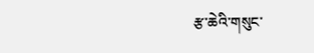རྩ་ཆེའི་གསུང་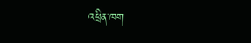འཕྲིན་ཁག